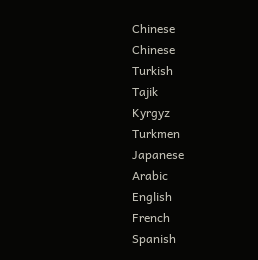Chinese
Chinese
Turkish
Tajik
Kyrgyz
Turkmen
Japanese
Arabic
English
French
Spanish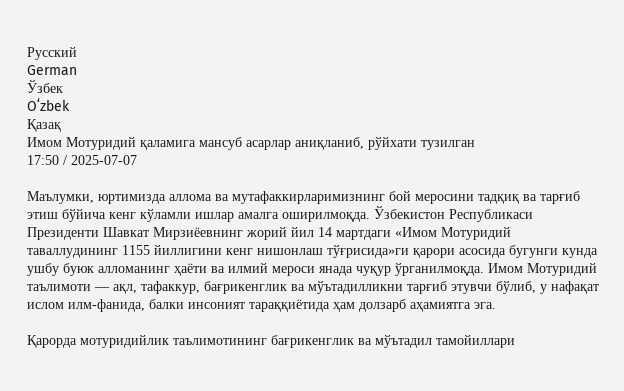Русский
German
Ўзбек
Oʻzbek
Қазақ
Имом Мотуридий қаламига мансуб асарлар аниқланиб, рўйхати тузилган
17:50 / 2025-07-07

Маълумки, юртимизда аллома ва мутафаккирларимизнинг бой меросини тадқиқ ва тарғиб этиш бўйича кенг кўламли ишлар амалга оширилмоқда. Ўзбекистон Республикаси Президенти Шавкат Мирзиёевнинг жорий йил 14 мартдаги «Имом Мотуридий таваллудининг 1155 йиллигини кенг нишонлаш тўғрисида»ги қарори асосида бугунги кунда ушбу буюк алломанинг ҳаёти ва илмий мероси янада чуқур ўрганилмоқда. Имом Мотуридий таълимоти — ақл, тафаккур, бағрикенглик ва мўътадилликни тарғиб этувчи бўлиб, у нафақат ислом илм-фанида, балки инсоният тараққиётида ҳам долзарб аҳамиятга эга.

Қарорда мотуридийлик таълимотининг бағрикенглик ва мўътадил тамойиллари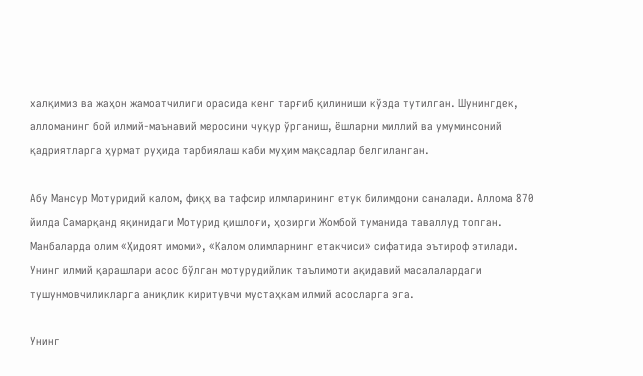халқимиз ва жаҳон жамоатчилиги орасида кенг тарғиб қилиниши кўзда тутилган. Шунингдек, алломанинг бой илмий-маънавий меросини чуқур ўрганиш, ёшларни миллий ва умуминсоний қадриятларга ҳурмат руҳида тарбиялаш каби муҳим мақсадлар белгиланган.

Абу Мансур Мотуридий калом, фиқҳ ва тафсир илмларининг етук билимдони саналади. Аллома 870 йилда Самарқанд яқинидаги Мотурид қишлоғи, ҳозирги Жомбой туманида таваллуд топган. Манбаларда олим «Ҳидоят имоми», «Калом олимларнинг етакчиси» сифатида эътироф этилади. Унинг илмий қарашлари асос бўлган мотурудийлик таълимоти ақидавий масалалардаги тушунмовчиликларга аниқлик киритувчи мустаҳкам илмий асосларга эга.

Унинг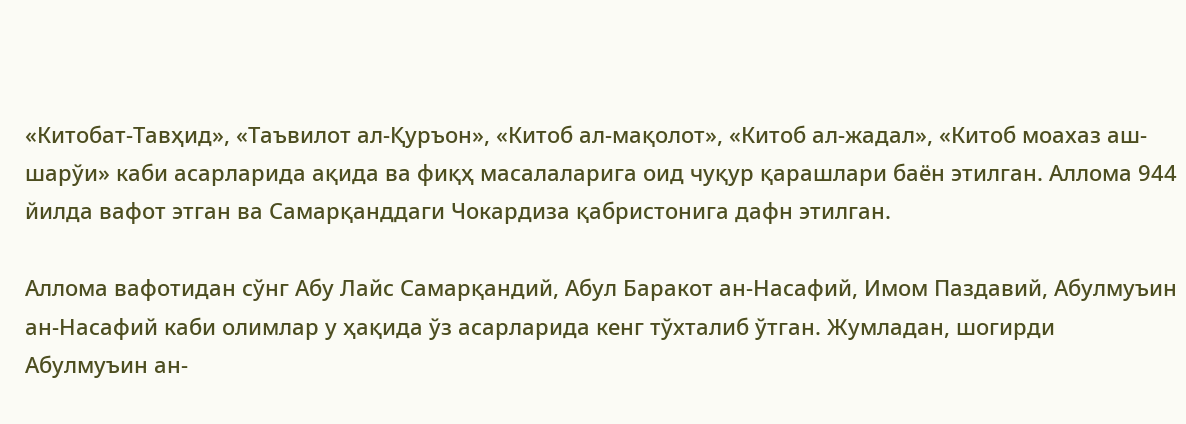«Китобат-Тавҳид», «Таъвилот ал-Қуръон», «Китоб ал-мақолот», «Китоб ал-жадал», «Китоб моахаз аш-шарўи» каби асарларида ақида ва фиқҳ масалаларига оид чуқур қарашлари баён этилган. Аллома 944 йилда вафот этган ва Самарқанддаги Чокардиза қабристонига дафн этилган.

Аллома вафотидан сўнг Абу Лайс Самарқандий, Абул Баракот ан-Насафий, Имом Паздавий, Абулмуъин ан-Насафий каби олимлар у ҳақида ўз асарларида кенг тўхталиб ўтган. Жумладан, шогирди Абулмуъин ан-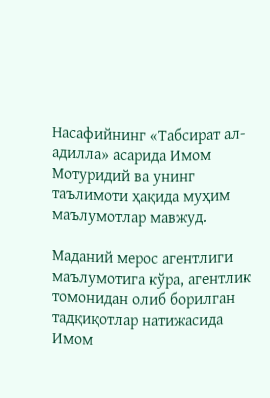Насафийнинг «Табсират ал-адилла» асарида Имом Мотуридий ва унинг таълимоти ҳақида муҳим маълумотлар мавжуд.

Маданий мерос агентлиги маълумотига кўра, агентлик томонидан олиб борилган тадқиқотлар натижасида Имом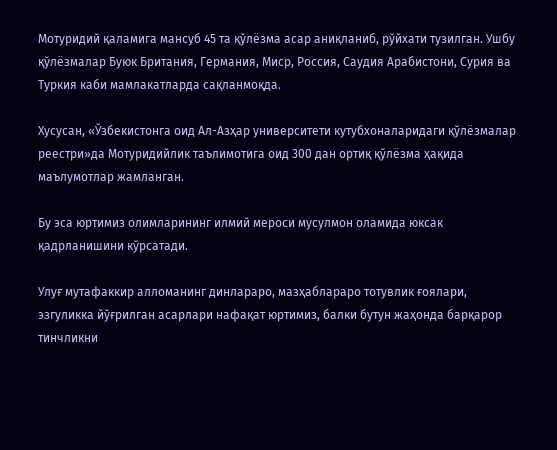Мотуридий қаламига мансуб 45 та қўлёзма асар аниқланиб, рўйхати тузилган. Ушбу қўлёзмалар Буюк Британия, Германия, Миср, Россия, Саудия Арабистони, Сурия ва Туркия каби мамлакатларда сақланмоқда.

Хусусан, «Ўзбекистонга оид Ал-Азҳар университети кутубхоналаридаги қўлёзмалар реестри»да Мотуридийлик таълимотига оид 300 дан ортиқ қўлёзма ҳақида маълумотлар жамланган.

Бу эса юртимиз олимларининг илмий мероси мусулмон оламида юксак қадрланишини кўрсатади.

Улуғ мутафаккир алломанинг динлараро, мазҳаблараро тотувлик ғоялари, эзгуликка йўғрилган асарлари нафақат юртимиз, балки бутун жаҳонда барқарор тинчликни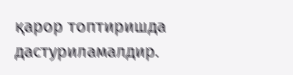қарор топтиришда дастуриламалдир.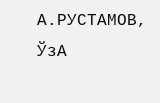А.РУСТАМОВ, ЎзА